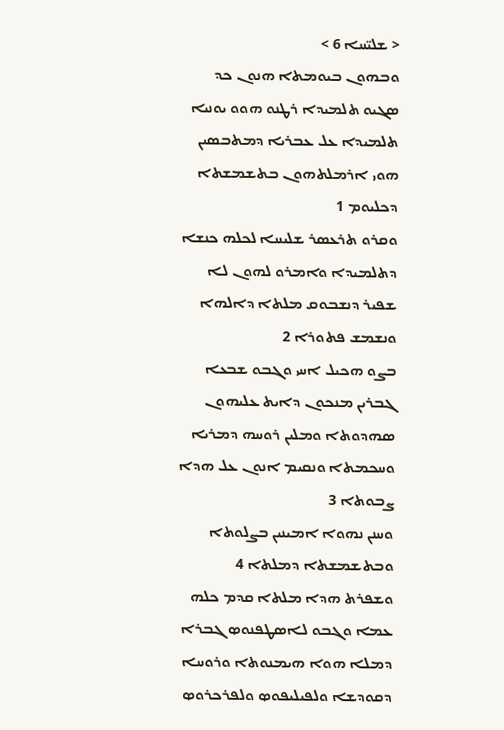< ܫܠܝ̈ܚܐ 6 >
ܘܒܗܘܢ ܒܝܘܡܬܐ ܗܢܘܢ ܟܕ ܤܓܝܘ ܬܠܡܝܕܐ ܪܛܢܘ ܗܘܘ ܝܘܢܝܐ ܬܠܡܝܕܐ ܥܠ ܥܒܪܝܐ ܕܡܬܒܤܝܢ ܗܘܝ ܐܪܡܠܬܗܘܢ ܒܬܫܡܫܬܐ ܕܟܠܝܘܡ 1
ܘܩܪܘ ܬܪܥܤܪ ܫܠܝܚܐ ܠܟܠܗ ܟܢܫܐ ܕܬܠܡܝܕܐ ܘܐܡܪܘ ܠܗܘܢ ܠܐ ܫܦܝܪ ܕܢܫܒܘܩ ܡܠܬܐ ܕܐܠܗܐ ܘܢܫܡܫ ܦܬܘܪܐ 2
ܒܨܘ ܗܟܝܠ ܐܚܝ ܘܓܒܘ ܫܒܥܐ ܓܒܪܝܢ ܡܢܟܘܢ ܕܐܝܬ ܥܠܝܗܘܢ ܤܗܕܘܬܐ ܘܡܠܝܢ ܪܘܚܗ ܕܡܪܝܐ ܘܚܟܡܬܐ ܘܢܩܝܡ ܐܢܘܢ ܥܠ ܗܕܐ ܨܒܘܬܐ 3
ܘܚܢܢ ܢܗܘܐ ܐܡܝܢܝܢ ܒܨܠܘܬܐ ܘܒܬܫܡܫܬܐ ܕܡܠܬܐ 4
ܘܫܦܪܬ ܗܕܐ ܡܠܬܐ ܩܕܡ ܟܠܗ ܥܡܐ ܘܓܒܘ ܠܐܤܛܦܢܘܤ ܓܒܪܐ ܕܡܠܐ ܗܘܐ ܗܝܡܢܘܬܐ ܘܪܘܚܐ ܕܩܘܕܫܐ ܘܠܦܝܠܝܦܘܤ ܘܠܦܪܟܪܘܤ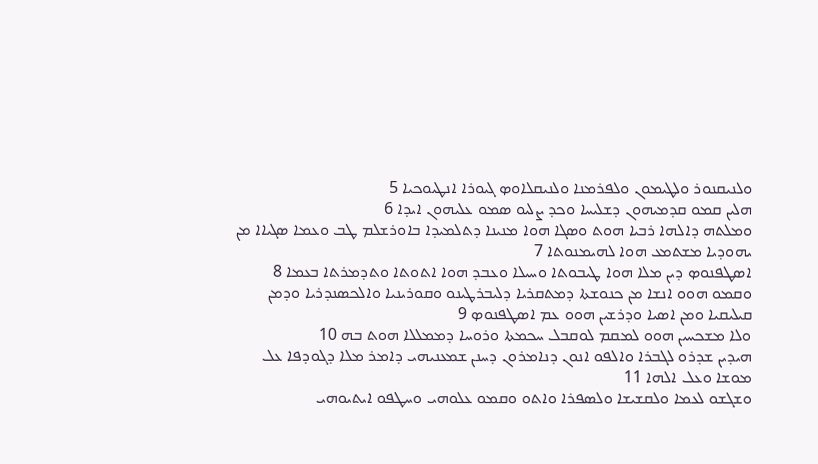ܘܠܢܝܩܢܘܪ ܘܠܛܝܡܘܢ ܘܠܦܪܡܢܐ ܘܠܢܝܩܠܐܘܤ ܓܝܘܪܐ ܐܢܛܝܘܟܝܐ 5
ܗܠܝܢ ܩܡܘ ܩܕܡܝܗܘܢ ܕܫܠܝܚܐ ܘܟܕ ܨܠܝܘ ܤܡܘ ܥܠܝܗܘܢ ܐܝܕܐ 6
ܘܡܠܬܗ ܕܐܠܗܐ ܪܒܝܐ ܗܘܬ ܘܤܓܐ ܗܘܐ ܡܢܝܢܐ ܕܬܠܡܝܕܐ ܒܐܘܪܫܠܡ ܛܒ ܘܥܡܐ ܤܓܝܐܐ ܡܢ ܝܗܘܕܝܐ ܡܫܬܡܥ ܗܘܐ ܠܗܝܡܢܘܬܐ 7
ܐܤܛܦܢܘܤ ܕܝܢ ܡܠܐ ܗܘܐ ܛܝܒܘܬܐ ܘܚܝܠܐ ܘܥܒܕ ܗܘܐ ܐܬܘܬܐ ܘܬܕܡܪܬܐ ܒܥܡܐ 8
ܘܩܡܘ ܗܘܘ ܐܢܫܐ ܡܢ ܟܢܘܫܬܐ ܕܡܬܩܪܝܐ ܕܠܝܒܪܛܝܢܘ ܘܩܘܪܝܢܝܐ ܘܐܠܟܤܢܕܪܝܐ ܘܕܡܢ ܩܝܠܝܩܝܐ ܘܡܢ ܐܤܝܐ ܘܕܪܫܝܢ ܗܘܘ ܥܡ ܐܤܛܦܢܘܤ 9
ܘܠܐ ܡܫܟܚܝܢ ܗܘܘ ܠܡܩܡ ܠܘܩܒܠ ܚܟܡܬܐ ܘܪܘܚܐ ܕܡܡܠܠܐ ܗܘܬ ܒܗ 10
ܗܝܕܝܢ ܫܕܪܘ ܠܓܒܪܐ ܘܐܠܦܘ ܐܢܘܢ ܕܢܐܡܪܘܢ ܕܚܢܢ ܫܡܥܢܝܗܝ ܕܐܡܪ ܡܠܐ ܕܓܘܕܦܐ ܥܠ ܡܘܫܐ ܘܥܠ ܐܠܗܐ 11
ܘܫܓܫܘ ܠܥܡܐ ܘܠܩܫܝܫܐ ܘܠܤܦܪܐ ܘܐܬܘ ܘܩܡܘ ܥܠܘܗܝ ܘܚܛܦܘ ܐܝܬܝܘܗܝ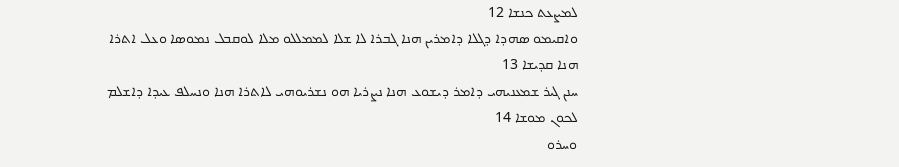ܠܡܨܥܬ ܟܢܫܐ 12
ܘܐܩܝܡܘ ܤܗܕܐ ܕܓܠܐ ܕܐܡܪܝܢ ܗܢܐ ܓܒܪܐ ܠܐ ܫܠܐ ܠܡܡܠܠܘ ܡܠܐ ܠܘܩܒܠ ܢܡܘܤܐ ܘܥܠ ܐܬܪܐ ܗܢܐ ܩܕܝܫܐ 13
ܚܢܢ ܓܝܪ ܫܡܥܢܝܗܝ ܕܐܡܪ ܕܝܫܘܥ ܗܢܐ ܢܨܪܝܐ ܗܘ ܢܫܪܝܘܗܝ ܠܐܬܪܐ ܗܢܐ ܘܢܚܠܦ ܥܝܕܐ ܕܐܫܠܡ ܠܟܘܢ ܡܘܫܐ 14
ܘܚܪܘ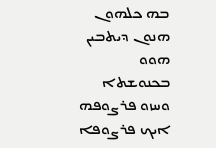ܒܗ ܟܠܗܘܢ ܗܢܘܢ ܕܝܬܒܝܢ ܗܘܘ ܒܟܢܘܫܬܐ ܘܚܙܘ ܦܪܨܘܦܗ ܐܝܟ ܦܪܨܘܦܐ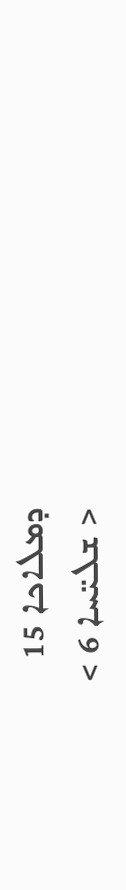ܕܡܠܐܟܐ 15
< ܫܠܝ̈ܚܐ 6 >